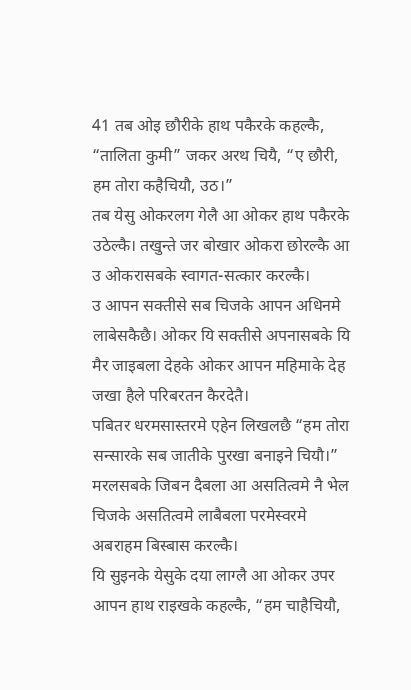41 तब ओइ छौरीके हाथ पकैरके कहल्कै, “तालिता कुमी” जकर अरथ चियै, “ए छौरी, हम तोरा कहैचियौ, उठ।”
तब येसु ओकरलग गेलै आ ओकर हाथ पकैरके उठेल्कै। तखुन्ते जर बोखार ओकरा छोरल्कै आ उ ओकरासबके स्वागत-सत्कार करल्कै।
उ आपन सक्तीसे सब चिजके आपन अधिनमे लाबेसकैछै। ओकर यि सक्तीसे अपनासबके यि मैर जाइबला देहके ओकर आपन महिमाके देह जखा हैले परिबरतन कैरदेतै।
पबितर धरमसास्तरमे एहेन लिखलछै “हम तोरा सन्सारके सब जातीके पुरखा बनाइने चियौ।” मरलसबके जिबन दैबला आ असतित्वमे नै भेल चिजके असतित्वमे लाबैबला परमेस्वरमे अबराहम बिस्बास करल्कै।
यि सुइनके येसुके दया लाग्लै आ ओकर उपर आपन हाथ राइखके कहल्कै, “हम चाहैचियौ,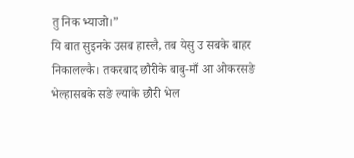तु निक भ्याजो।”
यि बात सुइनके उसब हास्लै, तब येसु उ सबके बाहर निकालल्कै। तकरबाद छौरीके बाबु-माँ आ ओकरसङे भेल्हासबके सङे ल्याके छौरी भेल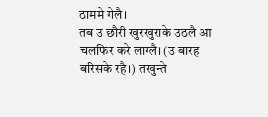ठाममे गेलै।
तब उ छौरी खुरखुराके उठलै आ चलफिर करे लाग्लै। (उ बारह बरिसके रहै।) तखुन्ते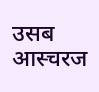उसब आस्चरज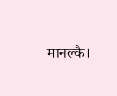मानल्कै।